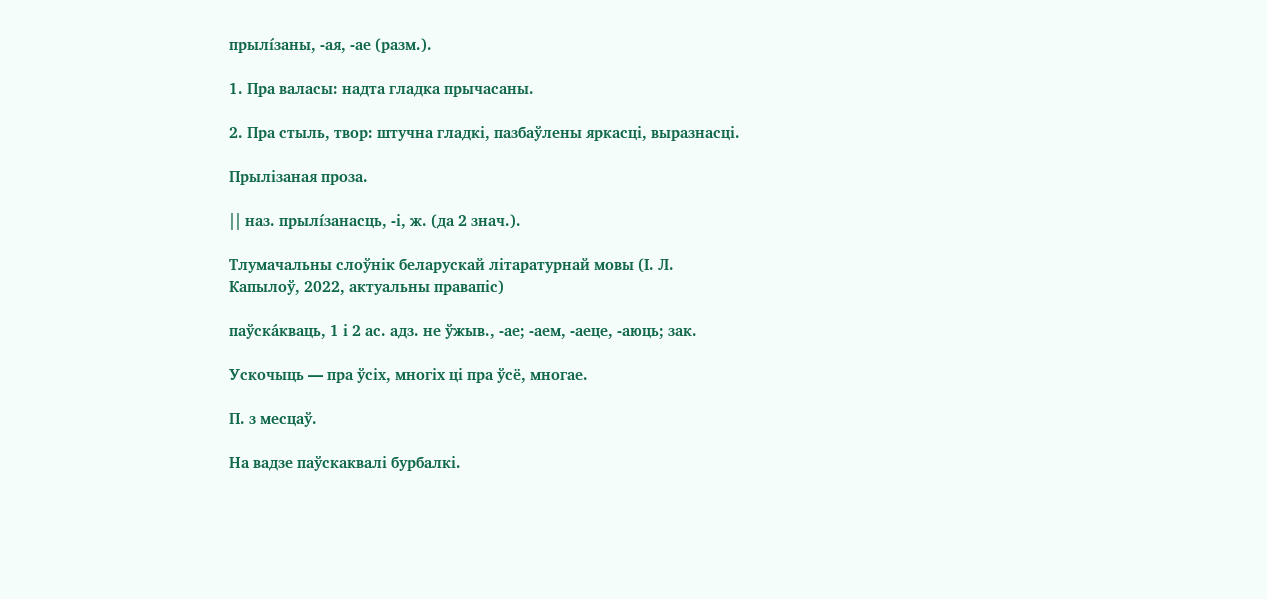прылі́заны, -ая, -ае (разм.).

1. Пра валасы: надта гладка прычасаны.

2. Пра стыль, твор: штучна гладкі, пазбаўлены яркасці, выразнасці.

Прылізаная проза.

|| наз. прылі́занасць, -і, ж. (да 2 знач.).

Тлумачальны слоўнік беларускай літаратурнай мовы (І. Л. Капылоў, 2022, актуальны правапіс)

паўска́кваць, 1 і 2 ас. адз. не ўжыв., -ае; -аем, -аеце, -аюць; зак.

Ускочыць — пра ўсіх, многіх ці пра ўсё, многае.

П. з месцаў.

На вадзе паўскаквалі бурбалкі.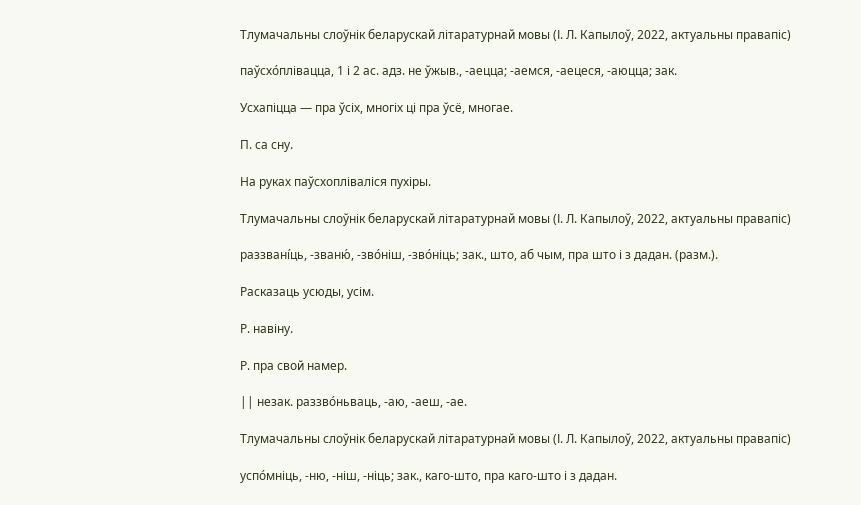Тлумачальны слоўнік беларускай літаратурнай мовы (І. Л. Капылоў, 2022, актуальны правапіс)

паўсхо́плівацца, 1 і 2 ас. адз. не ўжыв., -аецца; -аемся, -аецеся, -аюцца; зак.

Усхапіцца — пра ўсіх, многіх ці пра ўсё, многае.

П. са сну.

На руках паўсхопліваліся пухіры.

Тлумачальны слоўнік беларускай літаратурнай мовы (І. Л. Капылоў, 2022, актуальны правапіс)

раззвані́ць, -званю́, -зво́ніш, -зво́ніць; зак., што, аб чым, пра што і з дадан. (разм.).

Расказаць усюды, усім.

Р. навіну.

Р. пра свой намер.

|| незак. раззво́ньваць, -аю, -аеш, -ае.

Тлумачальны слоўнік беларускай літаратурнай мовы (І. Л. Капылоў, 2022, актуальны правапіс)

успо́мніць, -ню, -ніш, -ніць; зак., каго-што, пра каго-што і з дадан.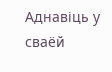Аднавіць у сваёй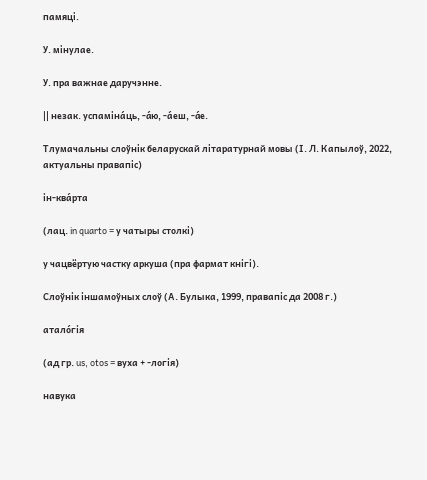памяці.

У. мінулае.

У. пра важнае даручэнне.

|| незак. успаміна́ць, -а́ю, -а́еш, -а́е.

Тлумачальны слоўнік беларускай літаратурнай мовы (І. Л. Капылоў, 2022, актуальны правапіс)

ін-ква́рта

(лац. in quarto = у чатыры столкі)

у чацвёртую частку аркуша (пра фармат кнігі).

Слоўнік іншамоўных слоў (А. Булыка, 1999, правапіс да 2008 г.)

атало́гія

(ад гр. us, otos = вуха + -логія)

навука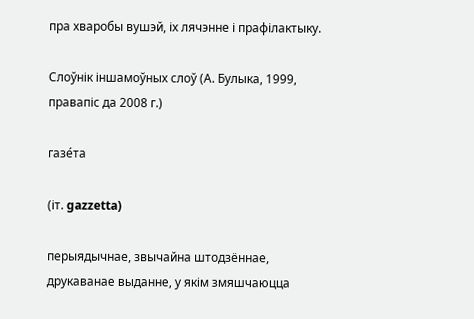пра хваробы вушэй, іх лячэнне і прафілактыку.

Слоўнік іншамоўных слоў (А. Булыка, 1999, правапіс да 2008 г.)

газе́та

(іт. gazzetta)

перыядычнае, звычайна штодзённае, друкаванае выданне, у якім змяшчаюцца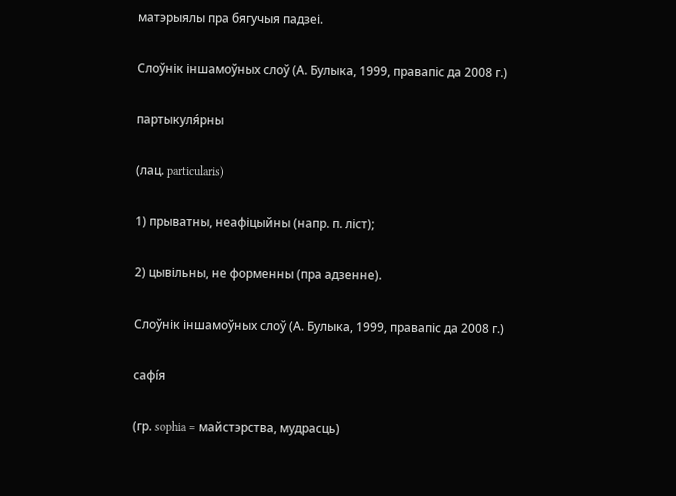матэрыялы пра бягучыя падзеі.

Слоўнік іншамоўных слоў (А. Булыка, 1999, правапіс да 2008 г.)

партыкуля́рны

(лац. particularis)

1) прыватны, неафіцыйны (напр. п. ліст);

2) цывільны, не форменны (пра адзенне).

Слоўнік іншамоўных слоў (А. Булыка, 1999, правапіс да 2008 г.)

сафі́я

(гр. sophia = майстэрства, мудрасць)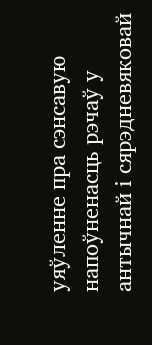уяўленне пра сэнсавую напоўненасць рэчаў у антычнай і сярэдневяковай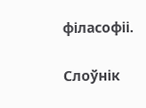філасофіі.

Слоўнік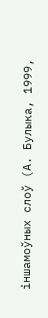іншамоўных слоў (А. Булыка, 1999,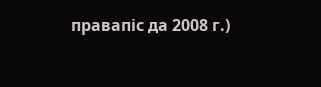правапіс да 2008 г.)